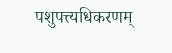पशुपत्त्यधिकरणम्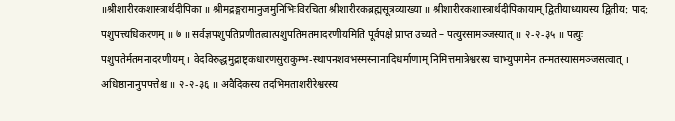॥श्रीशारीरकशास्त्रार्थदीपिका ॥ श्रीमद्रङ्गरामानुजमुनिभिःविरचिता श्रीशारीरकब्रह्मसूत्रव्याख्या ॥ श्रीशारीरकशास्त्रार्थदीपिकायाम् द्वितीयाध्यायस्य द्वितीय: पाद: पशुपत्त्यधिकरणम् ॥ ७ ॥ सर्वज्ञपशुपतिप्रणीतत्वात्पशुपतिमतमादरणीयमिति पूर्वपक्षे प्राप्त उच्यते – पत्युरसामञ्जस्यात् ॥ २-२-३५ ॥ पत्युः पशुपतेर्मतमनादरणीयम् । वेदविरुद्धमुद्राष्ट्कधारणसुराकुम्भ-स्थापनशवभस्मस्नानादिधर्माणाम् निमित्तमात्रेश्वरस्य चाभ्युपगमेन तन्मतस्यासमञ्जसत्वात् । अधिष्ठानानुपपत्तेश्च ॥ २-२-३६ ॥ अवैदिकस्य तदभिमताशरीरेश्वरस्य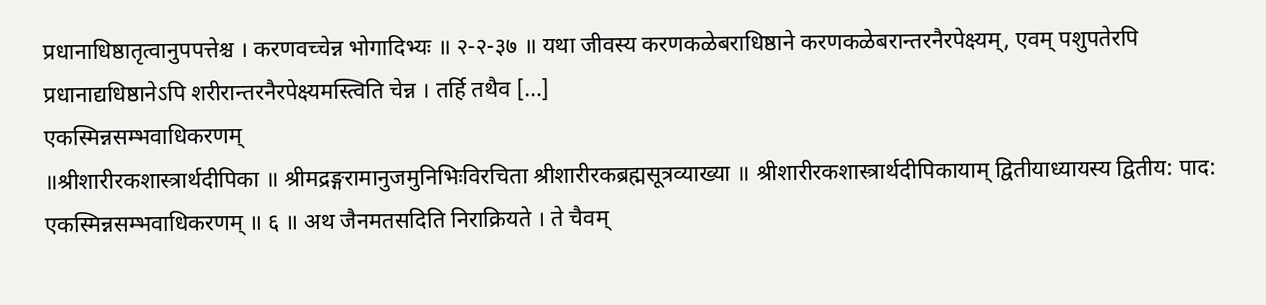प्रधानाधिष्ठातृत्वानुपपत्तेश्च । करणवच्चेन्न भोगादिभ्यः ॥ २-२-३७ ॥ यथा जीवस्य करणकळेबराधिष्ठाने करणकळेबरान्तरनैरपेक्ष्यम्, एवम् पशुपतेरपि प्रधानाद्यधिष्ठानेऽपि शरीरान्तरनैरपेक्ष्यमस्त्विति चेन्न । तर्हि तथैव […]
एकस्मिन्नसम्भवाधिकरणम्
॥श्रीशारीरकशास्त्रार्थदीपिका ॥ श्रीमद्रङ्गरामानुजमुनिभिःविरचिता श्रीशारीरकब्रह्मसूत्रव्याख्या ॥ श्रीशारीरकशास्त्रार्थदीपिकायाम् द्वितीयाध्यायस्य द्वितीय: पाद: एकस्मिन्नसम्भवाधिकरणम् ॥ ६ ॥ अथ जैनमतसदिति निराक्रियते । ते चैवम्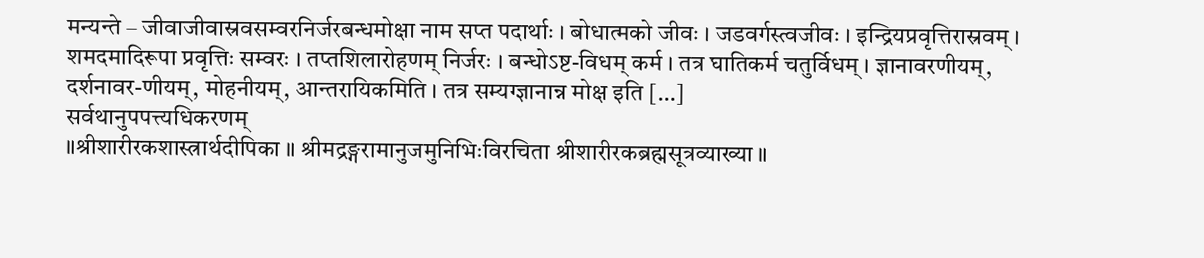मन्यन्ते – जीवाजीवास्रवसम्वरनिर्जरबन्धमोक्षा नाम सप्त पदार्थाः । बोधात्मको जीवः । जडवर्गस्त्वजीवः । इन्द्रियप्रवृत्तिरास्रवम् । शमदमादिरूपा प्रवृत्तिः सम्वरः । तप्तशिलारोहणम् निर्जरः । बन्धोऽष्ट-विधम् कर्म । तत्र घातिकर्म चतुर्विधम् । ज्ञानावरणीयम्, दर्शनावर-णीयम्, मोहनीयम्, आन्तरायिकमिति । तत्र सम्यग्ज्ञानान्न मोक्ष इति […]
सर्वथानुपपत्त्यधिकरणम्
॥श्रीशारीरकशास्त्रार्थदीपिका ॥ श्रीमद्रङ्गरामानुजमुनिभिःविरचिता श्रीशारीरकब्रह्मसूत्रव्याख्या ॥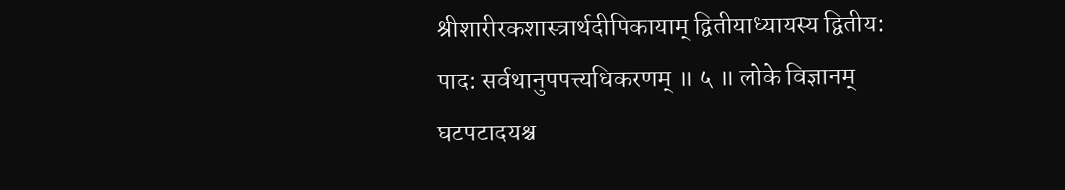श्रीशारीरकशास्त्रार्थदीपिकायाम् द्वितीयाध्यायस्य द्वितीय: पाद: सर्वथानुपपत्त्यधिकरणम् ॥ ५ ॥ लोके विज्ञानम् घटपटादयश्च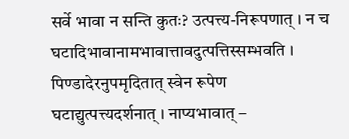सर्वे भावा न सन्ति कुतः? उत्पत्त्य-निरूपणात् । न च घटादिभावानामभावात्तावदुत्पत्तिस्सम्भवति । पिण्डादेरनुपमृदितात् स्वेन रूपेण घटाद्युत्पत्त्यदर्शनात् । नाप्यभावात् –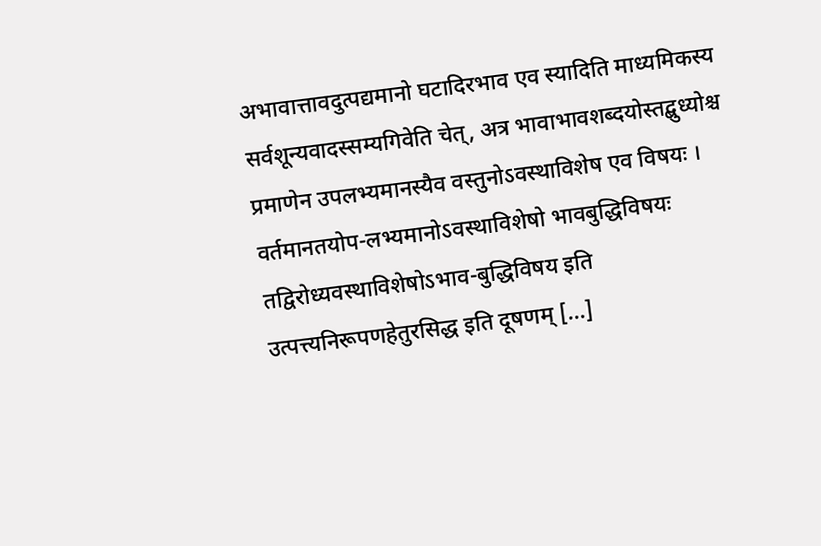अभावात्तावदुत्पद्यमानो घटादिरभाव एव स्यादिति माध्यमिकस्य सर्वशून्यवादस्सम्यगिवेति चेत्, अत्र भावाभावशब्दयोस्तद्बुध्योश्च प्रमाणेन उपलभ्यमानस्यैव वस्तुनोऽवस्थाविशेष एव विषयः । वर्तमानतयोप-लभ्यमानोऽवस्थाविशेषो भावबुद्धिविषयः तद्विरोध्यवस्थाविशेषोऽभाव-बुद्धिविषय इति उत्पत्त्यनिरूपणहेतुरसिद्ध इति दूषणम् […]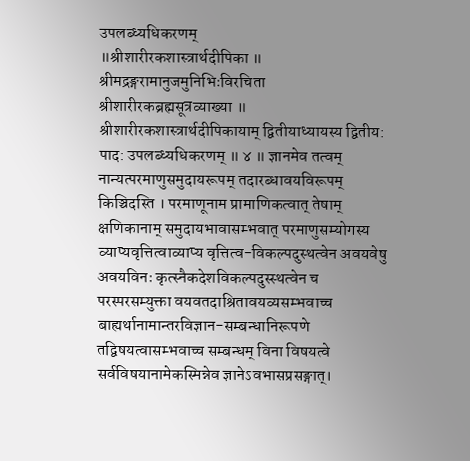उपलब्ध्यधिकरणम्
॥श्रीशारीरकशास्त्रार्थदीपिका ॥ श्रीमद्रङ्गरामानुजमुनिभिःविरचिता श्रीशारीरकब्रह्मसूत्रव्याख्या ॥ श्रीशारीरकशास्त्रार्थदीपिकायाम् द्वितीयाध्यायस्य द्वितीय: पाद: उपलब्ध्यधिकरणम् ॥ ४ ॥ ज्ञानमेव तत्वम् नान्यत्परमाणुसमुदायरूपम् तदारब्धावयविरूपम् किञ्चिदस्ति । परमाणूनाम प्रामाणिकत्वात् तेषाम् क्षणिकानाम् समुदायभावासम्भवात् परमाणुसम्योगस्य व्याप्यवृत्तित्वाव्याप्य वृत्तित्व-विकल्पदुस्थत्वेन अवयवेषु अवयविनः कृत्स्नैकदेशविकल्पदुस्स्थत्वेन च परस्परसम्युक्ता वयवतदाश्रितावयव्यसम्भवाच्च बाह्यर्थानामान्तरविज्ञान-सम्बन्धानिरूपणे तद्विषयत्वासम्भवाच्च सम्बन्धम् विना विषयत्वे सर्वविषयानामेकस्मिन्नेव ज्ञानेऽवभासप्रसङ्गात्।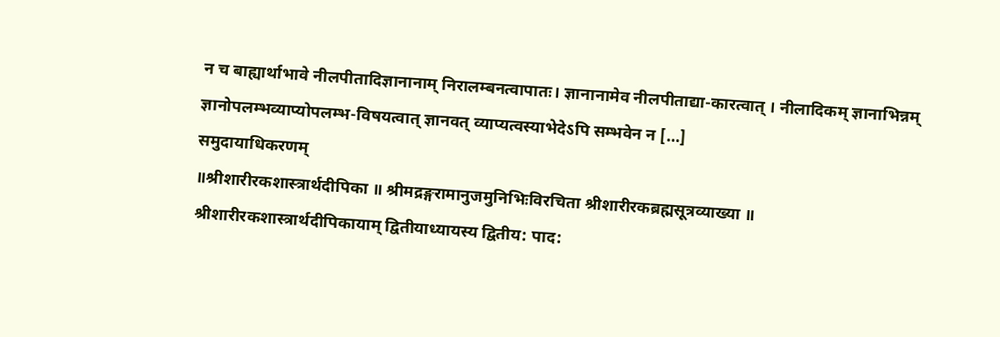न च बाह्यार्थाभावे नीलपीतादिज्ञानानाम् निरालम्बनत्वापातः। ज्ञानानामेव नीलपीताद्या-कारत्वात् । नीलादिकम् ज्ञानाभिन्नम् ज्ञानोपलम्भव्याप्योपलम्भ-विषयत्वात् ज्ञानवत् व्याप्यत्वस्याभेदेऽपि सम्भवेन न […]
समुदायाधिकरणम्
॥श्रीशारीरकशास्त्रार्थदीपिका ॥ श्रीमद्रङ्गरामानुजमुनिभिःविरचिता श्रीशारीरकब्रह्मसूत्रव्याख्या ॥ श्रीशारीरकशास्त्रार्थदीपिकायाम् द्वितीयाध्यायस्य द्वितीय: पाद: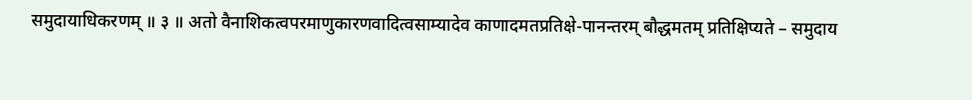समुदायाधिकरणम् ॥ ३ ॥ अतो वैनाशिकत्वपरमाणुकारणवादित्वसाम्यादेव काणादमतप्रतिक्षे-पानन्तरम् बौद्धमतम् प्रतिक्षिप्यते – समुदाय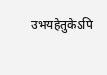उभयहेतुकेऽपि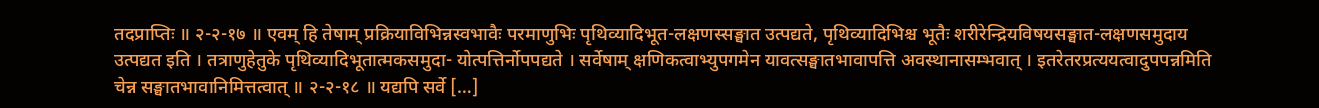तदप्राप्तिः ॥ २-२-१७ ॥ एवम् हि तेषाम् प्रक्रियाविभिन्नस्वभावैः परमाणुभिः पृथिव्यादिभूत-लक्षणस्सङ्घात उत्पद्यते, पृथिव्यादिभिश्च भूतैः शरीरेन्द्रियविषयसङ्घात-लक्षणसमुदाय उत्पद्यत इति । तत्राणुहेतुके पृथिव्यादिभूतात्मकसमुदा- योत्पत्तिर्नोपपद्यते । सर्वेषाम् क्षणिकत्वाभ्युपगमेन यावत्सङ्घातभावापत्ति अवस्थानासम्भवात् । इतरेतरप्रत्ययत्वादुपपन्नमिति चेन्न सङ्घातभावानिमित्तत्वात् ॥ २-२-१८ ॥ यद्यपि सर्वे […]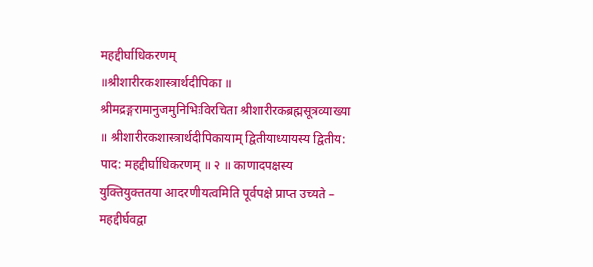महद्दीर्घाधिकरणम्
॥श्रीशारीरकशास्त्रार्थदीपिका ॥ श्रीमद्रङ्गरामानुजमुनिभिःविरचिता श्रीशारीरकब्रह्मसूत्रव्याख्या ॥ श्रीशारीरकशास्त्रार्थदीपिकायाम् द्वितीयाध्यायस्य द्वितीय: पाद: महद्दीर्घाधिकरणम् ॥ २ ॥ काणादपक्षस्य युक्तियुक्ततया आदरणीयत्वमिति पूर्वपक्षे प्राप्त उच्यते – महद्दीर्घवद्वा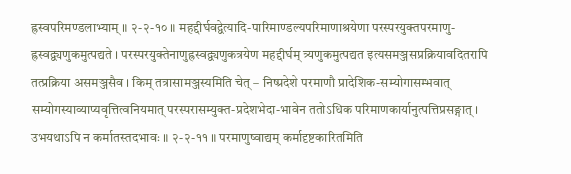ह्रस्वपरिमण्डलाभ्याम् ॥ २-२-१० ॥ महद्दीर्घवद्वेत्यादि-पारिमाण्डल्यपरिमाणाश्रयेणा परस्परयुक्तपरमाणु-ह्रस्वद्व्यणुकमुत्पद्यते । परस्परयुक्तेनाणुह्रस्वद्व्यणुकत्रयेण महद्दीर्घम् त्र्यणुकमुत्पद्यत इत्यसमञ्जसप्रक्रियावदितरापि तत्प्रक्रिया असमञ्जसैव । किम् तत्रासामञ्जस्यमिति चेत् – निष्प्रदेशे परमाणौ प्रादेशिक-सम्योगासम्भवात् सम्योगस्याव्याप्यवृत्तित्वनियमात् परस्परासम्युक्त-प्रदेशभेदा-भावेन ततोऽधिक परिमाणकार्यानुत्पत्तिप्रसङ्गात् । उभयथाऽपि न कर्मातस्तदभावः ॥ २-२-११ ॥ परमाणुष्वाद्यम् कर्मादृष्टकारितमिति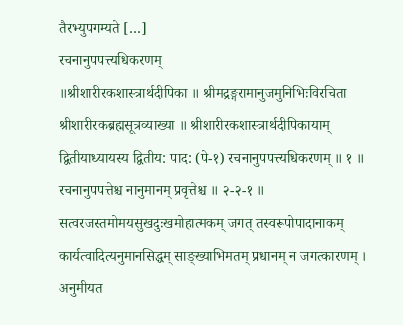तैरभ्युपगम्यते […]
रचनानुपपत्त्यधिकरणम्
॥श्रीशारीरकशास्त्रार्थदीपिका ॥ श्रीमद्रङ्गरामानुजमुनिभिःविरचिता श्रीशारीरकब्रह्मसूत्रव्याख्या ॥ श्रीशारीरकशास्त्रार्थदीपिकायाम् द्वितीयाध्यायस्य द्वितीय: पाद: (पे-१) रचनानुपपत्त्यधिकरणम् ॥ १ ॥ रचनानुपपत्तेश्च नानुमानम् प्रवृत्तेश्च ॥ २-२-१ ॥ सत्वरजस्तमोमयसुखदुःखमोहात्मकम् जगत् तस्वरूपोपादानाकम् कार्यत्वादित्यनुमानसिद्धम् साङ्ख्याभिमतम् प्रधानम् न जगत्कारणम् । अनुमीयत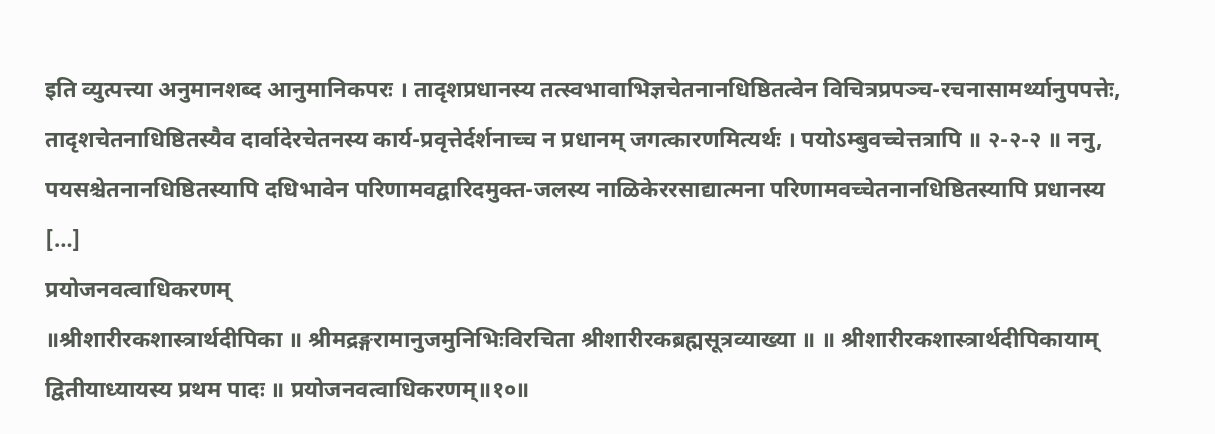इति व्युत्पत्त्या अनुमानशब्द आनुमानिकपरः । तादृशप्रधानस्य तत्स्वभावाभिज्ञचेतनानधिष्ठितत्वेन विचित्रप्रपञ्च-रचनासामर्थ्यानुपपत्तेः, तादृशचेतनाधिष्ठितस्यैव दार्वादेरचेतनस्य कार्य-प्रवृत्तेर्दर्शनाच्च न प्रधानम् जगत्कारणमित्यर्थः । पयोऽम्बुवच्चेत्तत्रापि ॥ २-२-२ ॥ ननु, पयसश्चेतनानधिष्ठितस्यापि दधिभावेन परिणामवद्वारिदमुक्त-जलस्य नाळिकेररसाद्यात्मना परिणामवच्चेतनानधिष्ठितस्यापि प्रधानस्य […]
प्रयोजनवत्वाधिकरणम्
॥श्रीशारीरकशास्त्रार्थदीपिका ॥ श्रीमद्रङ्गरामानुजमुनिभिःविरचिता श्रीशारीरकब्रह्मसूत्रव्याख्या ॥ ॥ श्रीशारीरकशास्त्रार्थदीपिकायाम् द्वितीयाध्यायस्य प्रथम पादः ॥ प्रयोजनवत्वाधिकरणम्॥१०॥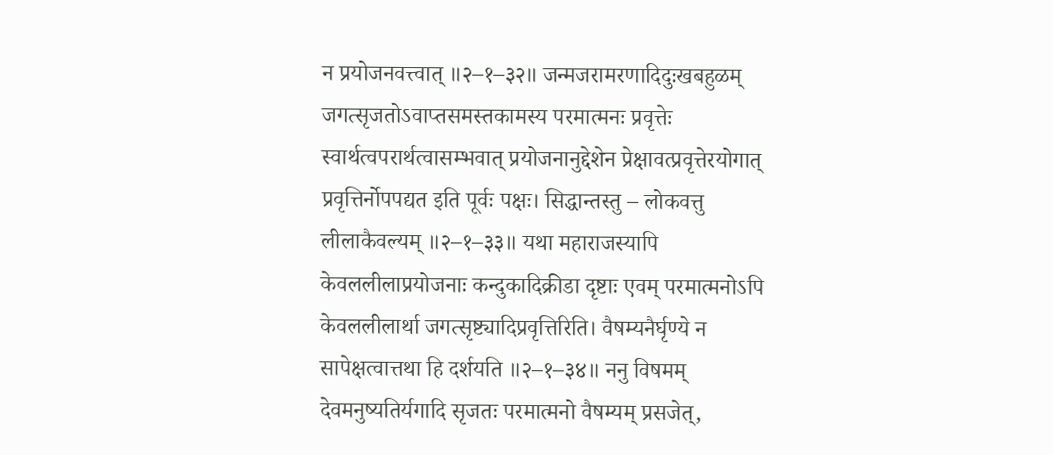न प्रयोजनवत्त्वात् ॥२–१–३२॥ जन्मजरामरणादिदुःखबहुळम् जगत्सृजतोऽवाप्तसमस्तकामस्य परमात्मनः प्रवृत्तेः स्वार्थत्वपरार्थत्वासम्भवात् प्रयोजनानुद्देशेन प्रेक्षावत्प्रवृत्तेरयोगात् प्रवृत्तिर्नोपपद्यत इति पूर्वः पक्षः। सिद्धान्तस्तु – लोकवत्तु लीलाकैवल्यम् ॥२–१–३३॥ यथा महाराजस्यापि केवललीलाप्रयोजनाः कन्दुकादिक्रीडा दृष्टाः एवम् परमात्मनोऽपि केवललीलार्था जगत्सृष्ट्यादिप्रवृत्तिरिति। वैषम्यनैर्घृण्ये न सापेक्षत्वात्तथा हि दर्शयति ॥२–१–३४॥ ननु विषमम् देवमनुष्यतिर्यगादि सृजतः परमात्मनो वैषम्यम् प्रसजेत्,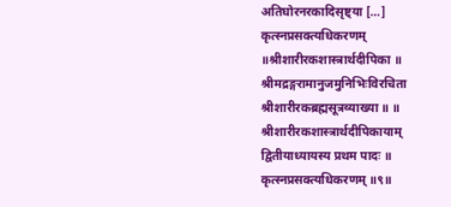अतिघोरनरकादिसृष्ट्या […]
कृत्स्नप्रसक्त्यधिकरणम्
॥श्रीशारीरकशास्त्रार्थदीपिका ॥ श्रीमद्रङ्गरामानुजमुनिभिःविरचिता श्रीशारीरकब्रह्मसूत्रव्याख्या ॥ ॥ श्रीशारीरकशास्त्रार्थदीपिकायाम् द्वितीयाध्यायस्य प्रथम पादः ॥ कृत्स्नप्रसक्त्यधिकरणम् ॥९॥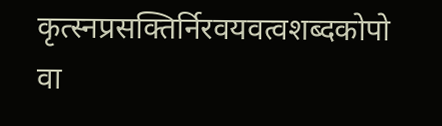कृत्स्नप्रसक्तिर्निरवयवत्वशब्दकोपो वा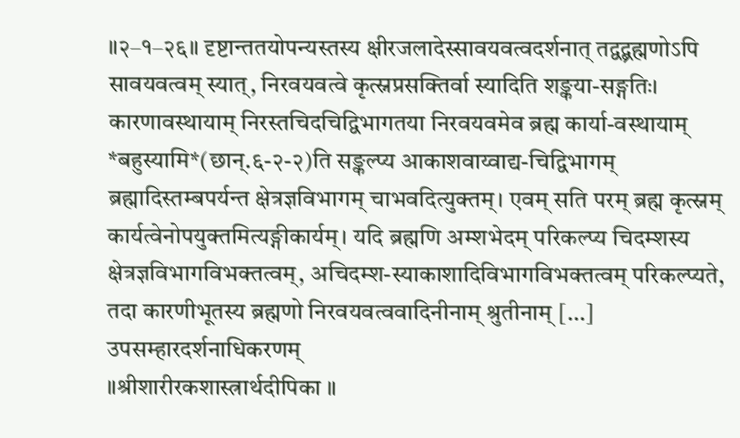॥२–१–२६॥ दृष्टान्ततयोपन्यस्तस्य क्षीरजलादेस्सावयवत्वदर्शनात् तद्वद्ब्रह्मणोऽपि सावयवत्वम् स्यात्, निरवयवत्वे कृत्स्नप्रसक्तिर्वा स्यादिति शङ्कया-सङ्गतिः। कारणावस्थायाम् निरस्तचिदचिद्विभागतया निरवयवमेव ब्रह्म कार्या-वस्थायाम् *बहुस्यामि*(छान्.६-२-२)ति सङ्कल्प्य आकाशवाय्वाद्य-चिद्विभागम् ब्रह्मादिस्तम्बपर्यन्त क्षेत्रज्ञविभागम् चाभवदित्युक्तम्। एवम् सति परम् ब्रह्म कृत्स्नम् कार्यत्वेनोपयुक्तमित्यङ्गीकार्यम्। यदि ब्रह्मणि अम्शभेदम् परिकल्प्य चिदम्शस्य क्षेत्रज्ञविभागविभक्तत्वम्, अचिदम्श-स्याकाशादिविभागविभक्तत्वम् परिकल्प्यते, तदा कारणीभूतस्य ब्रह्मणो निरवयवत्ववादिनीनाम् श्रुतीनाम् […]
उपसम्हारदर्शनाधिकरणम्
॥श्रीशारीरकशास्त्रार्थदीपिका ॥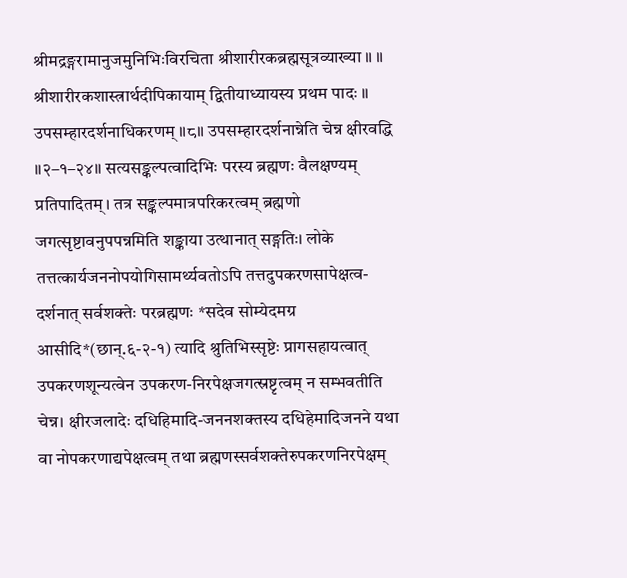श्रीमद्रङ्गरामानुजमुनिभिःविरचिता श्रीशारीरकब्रह्मसूत्रव्याख्या ॥ ॥ श्रीशारीरकशास्त्रार्थदीपिकायाम् द्वितीयाध्यायस्य प्रथम पादः ॥ उपसम्हारदर्शनाधिकरणम् ॥८॥ उपसम्हारदर्शनान्नेति चेन्न क्षीरवद्धि ॥२–१–२४॥ सत्यसङ्कल्पत्वादिभिः परस्य ब्रह्मणः वैलक्षण्यम् प्रतिपादितम्। तत्र सङ्कल्पमात्रपरिकरत्वम् ब्रह्मणो जगत्सृष्टावनुपपन्नमिति शङ्काया उत्थानात् सङ्गतिः। लोके तत्तत्कार्यजननोपयोगिसामर्थ्यवतोऽपि तत्तदुपकरणसापेक्षत्व-दर्शनात् सर्वशक्तेः परब्रह्मणः *सदेव सोम्येदमग्र आसीदि*(छान्.६-२-१) त्यादि श्रुतिभिस्सृष्टेः प्रागसहायत्वात् उपकरणशून्यत्वेन उपकरण-निरपेक्षजगत्स्रष्टृत्वम् न सम्भवतीति चेन्न। क्षीरजलादेः दधिहिमादि-जननशक्तस्य दधिहेमादिजनने यथा वा नोपकरणाद्यपेक्षत्वम् तथा ब्रह्मणस्सर्वशक्तेरुपकरणनिरपेक्षम्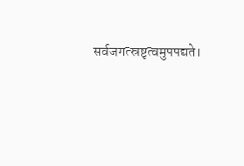सर्वजगत्स्रष्टृत्वमुपपद्यते।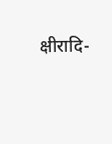क्षीरादि-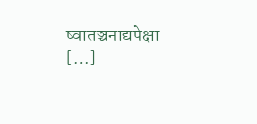ष्वातञ्चनाद्यपेक्षा […]